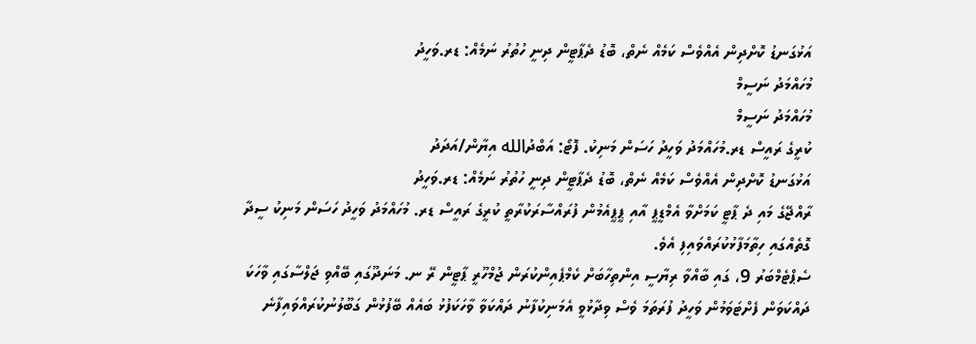އަޅުގަނޑު ކޮށްދިން އެއްވެސް ކަމެއް ނެތް، ބޮޑު ދެޕާޓީން ދިނީ ހުތުރު ނަމެއް: ޑރ.ވަހީދު
މުހައްމަދު ނަސީމް
މުހައްމަދު ނަސީމް
ކުރީގެ ރައީސް ޑރ.މުހައްމަދު ވަހީދު ހަސަން މަނިކު. ފޮޓޯ: އަބްދުالله އިޔާން/އަދަދު
އަޅުގަނޑު ކޮށްދިން އެއްވެސް ކަމެއް ނެތް، ބޮޑު ދެޕާޓީން ދިނީ ހުތުރު ނަމެއް: ޑރ.ވަހީދު
ރާއްޖޭގެ މައި ދެ ޕާޓީ ކަމަށްވާ އެމްޑީޕީ އާއި ޕީޕީއެމުން ފުރައްސާރަކުރާތީ ކުރީގެ ރައީސް ޑރ. މުހައްމަދު ވަހީދު ހަސަން މަނިކު ސީދާ ގޮތެއްގައި ހިތާމަފާޅުކުރައްވައިފި އެވެ.
ސެޕްޓެމްބަރު 9، ގައި ބާއްވާ ރިޔާސީ އިންތިހާބަށް ކެމްޕެއިންކުރަން ޖުމްހޫރީ ޕާޓީން ރޭ ނ. މަނަދޫގައި ބޭއްވި ޖަލްސާގައި ވާހަކަ ދައްކަވަން ފެށްޓަވަމުން ވަހީދު ފުރަތަމަ ވެސް ވިދާޅުވީ އެމަނިކުފާނު ދައްކަވާ ވާހަކަފުޅު ބައެއް ބޭފުޅުން ގަބޫލުނުކުރައްވައިފާނެ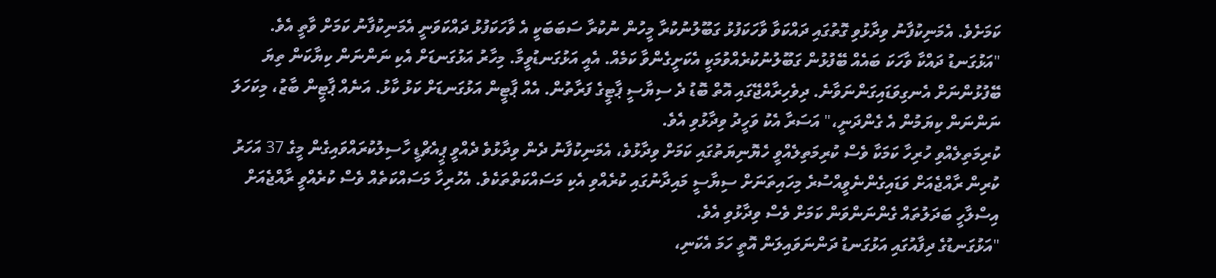ކަމަށެވެ. އެމަނިކުފާނު ވިދާޅުވި ގޮތުގައި ދައްކަވާ ވާހަކަފުޅު ގަބޫލުނުކުރާ މީހުން ނުކުރާ ސަބަބަކީ އެ ވާހަކަފުޅު ދައްކަވަނީ އެމަނިކުފާނު ކަމަށް ވާތީ އެވެ.
"އަޅުގަނޑު ދައްކާ ވާހަކަ ބައެއް ބޭފުޅުން ގަބޫލުނުކުރެއްވުމަކީ އެކަށީގެންވާ ކަމެއް. އެއީ އަޅުގަނޑުވީމާ. މިހާރު އަޅުގަނޑަށް އެކި ނަންނަން ކިޔާކަން ތިޔަ ބޭފުޅުންނަށް އެނގިވަޑައިގަންނަވާނެ. ދިވެހިރާއްޖޭގައި އޮތް ބޮޑު ދެ ސިޔާސީ ޕާޓީގެ ފަރާތުން. އެއް ޕާޓީން އަޅުގަނޑަށް ކަޅު ކާޅު. އަނެއް ޕާޓީން ބާޒު، މިކަހަލަ ނަންނަން ކިޔަމުން އެ ގެންދަނީ،" އަސަރާ އެކު ވަހީދު ވިދާޅުވި އެވެ.
ކުރިމަތިލެއްވި ހުރިހާ ކަމަކާ ވެސް ކުރިމަތިލެއްވީ ހެޔޮނިޔަތުގައި ކަމަށް ވިދާޅުވެ، އެމަނިކުފާނު ދެން ވިދާޅުވެ ދެއްވީ ޕީއެޗްޑީ ހާސިލުކުރައްވައިގެން މީގެ 37 އަހަރު ކުރިން ރާއްޖެއަށް ވަޑައިގެންނެވީއްސުރެ މިހައިތަނަށް ސިޔާސީ މައިދާނުގައި ކުރެއްވި އެކި މަސައްކަތްތަކެވެ. އެހުރިހާ މަސައްކަތެއް ވެސް ކުރެއްވީ ރާއްޖެއަށް އިސްލާހީ ބަދަލުތައް ގެންނަންވަން ކަމަށް ވެސް ވިދާޅުވި އެވެ.
"އަޅުގަނޑުގެ ދިފާއުގައި އަޅުގަނޑު ދަންނަވައިލަން އޮތީ ހަމަ އެކަނި،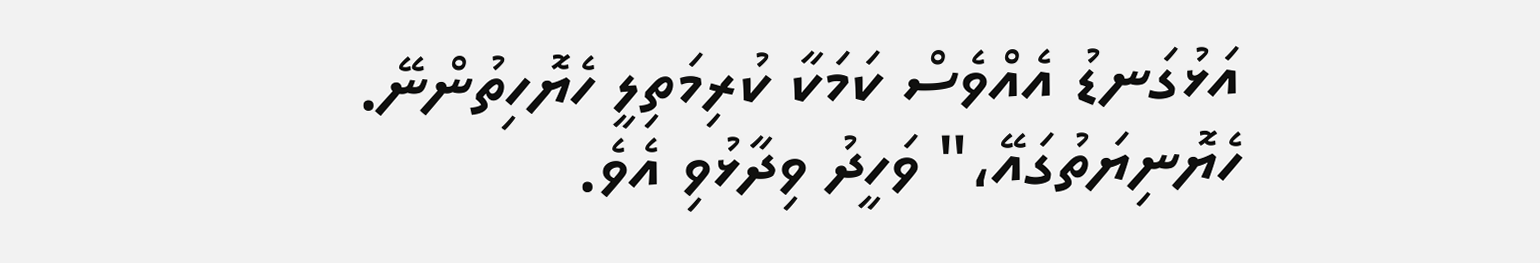އަޅުގަނޑު އެއްވެސް ކަމަކާ ކުރިމަތިލީ ހެޔޮހިތުންނޭ. ހެޔޮނިޔަތުގައޭ،" ވަހީދު ވިދާޅުވި އެވެ.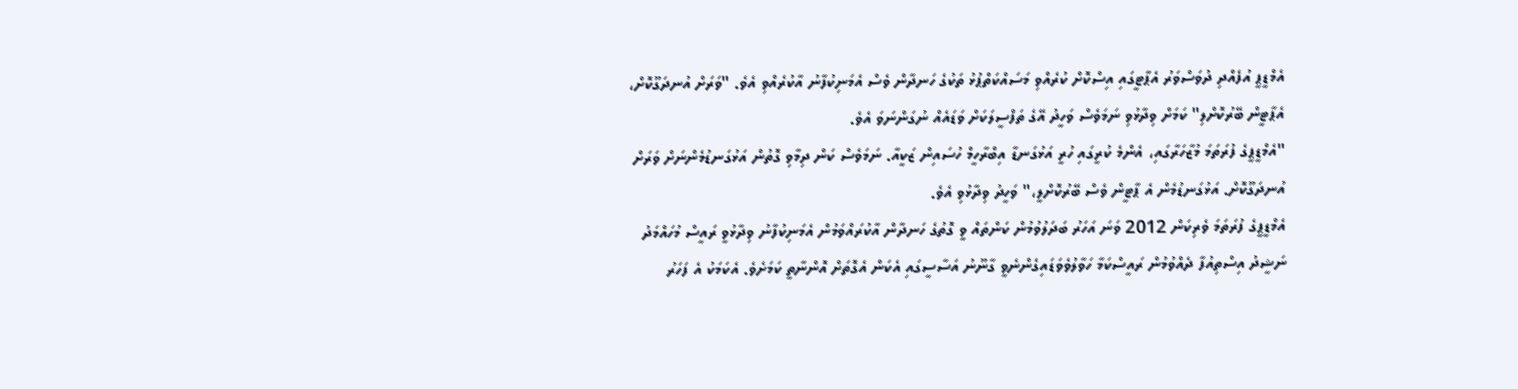އެމްޑީޕީ އުފެއްދި ދުވަސްވަރު އެޕާޓީގައި އިސްކޮށް ކުރެއްވި މަސައްކަތްޕުޅު ތަކުގެ ހަނދާން ވެސް އެމަނިކުފާނު އާކުރެއްވި އެވެ. "ވަރަށް އުނދަގޫކޮށް، އެޕާޓީން ބޭރުކޮށްލި" ކަމަށް ވިދާޅުވި ނަމަވެސް ވަހީދު އޭގެ ތަފްސީލަކަށް ވަޑައެއް ނުގަންނަވަ އެވެ.
"އެމްޑީޕީގެ ފުރަތަމަ މުޒާހަރާގައި، އެންމެ ކުރީގައި ހުރީ އަޅުގަނޑާ އިބްރާހީމް ހުސައިން ޒަކީއާ. ނަމަވެސް ކަން ދިމާވި ގޮތުން އަޅުގަނޑުމެންނަށް ވަރަށް އުނދަގޫކޮށް. އަޅުގަނޑުމެން އެ ޕާޓީން ވެސް ބޭރުކޮށްލީ،" ވަހީދު ވިދާޅުވި އެވެ.
އެމްޑީޕީގެ ފުރަތަމަ ވެރިކަން 2012 ވަނަ އަހަރު ބަދަލުވުމުން ކަންތައް ވީ ގޮތުގެ ހަނދާން އާކުރައްވަމުން އެމަނިކުފާނު ވިދާޅުވީ ރައީސް މުހައްމަދު ނަޝީދު އިސްތިއުފާ ދެއްވުމުން ރައީސްކަމާ ހަވާލުވެވަޑައިގެންނެވީ ގާނޫނު އަސާސީގައި އެކަން އެގޮތަށް އޮންނާތީ ކަމަށެވެ. އެކަމަކު އެ ފަހަރު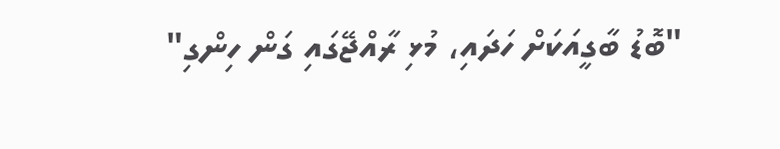"ބޮޑު ބާގީއަކަށް ހަދައި، މުޅި ރާއްޖޭގައި ގަން ހިންގި"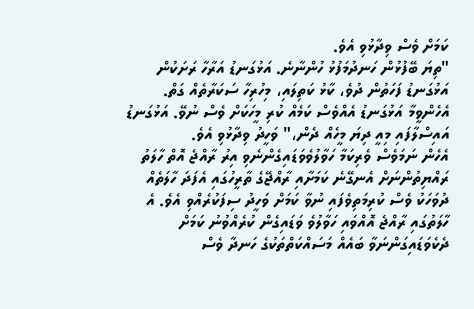ކަމަށް ވެސް ވިދާޅުވި އެވެ.
"ތިޔަ ބޭފުޅުން ހަނދުމަފުޅު ހުންނާނެ. އަޅުގަނޑު އަރާހާ ރަށަކުން އަޅުގަނޑު ފަހަތުން ދުވެ، ކާޅު ކަތިލައި، މިހުރިހާ ސަކަރާތެއް ގަތް. އެހެންވީމާ އަޅުގަނޑު އެއްވެސް ކަމެއް ކުރި މީހަކަށް ވެސް ނުވޭ. އަޅުގަނޑު އައިސްލާފައި މިއީ ދިޔަ މީހެއް ދެން،" ވަހީދު ވިދާޅުވި އެވެ.
އެހެން ނަމަވެސް ވެރިކަމާ ހަވާލުވެވަޑައިގެންނެވި އިރު ރާއްޖެ އޮތް ހާލަތު ރައްޔިތުންނަށް އެނގޭނެ ކަމަށާއި ރާއްޖޭގެ ތާރީހުގައި އެފަދަ ހާލަތެއް ދުވަހަކު ވެސް ކުރިމަތިވެފައި ނުވާ ކަމަށް ވަހީދު ސިފަކުރެއްވި އެވެ. އެ ހާލަތުގައި ރާއްޖެ އޮއްވައި ހަވާލުވެ ވަޑައިގެން ކުރެއްވުނު ކަމަށް ދެކެވަޑައިގަންނަވާ ބައެއް މަސައްކަތްތަކުގެ ހަނދާ ވެސް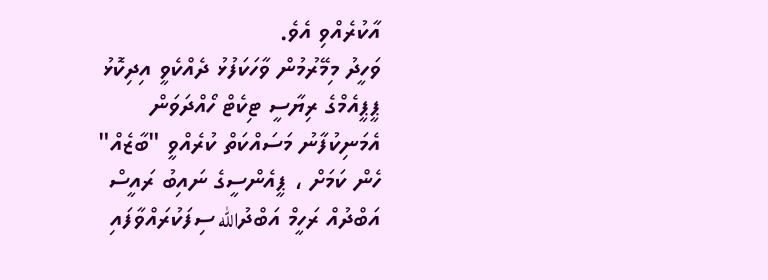އާކުރެއްވި އެވެ.
ވަހީދު މިމޭރުމުން ވާހަކަފުޅު ދެއްކެވީ އިދިކޮޅު ޕީޕީއެމްގެ ރިޔާސީ ޓިކެޓް ހޯއްދަވަން އެމަނިކުފާނު މަސައްކަތް ކުރެއްވީ "ބާޒެއް" ހެން ކަމަށް ، ޕީއެންސީގެ ނައިބު ރައީސް އަބްދުއް ރަހީމް އަބްދުالله ސިފަކުރައްވާފައި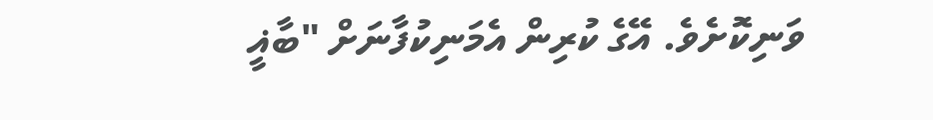ވަނިކޮށެވެ. އޭގެ ކުރިން އެމަނިކުފާނަށް "ބާޣީ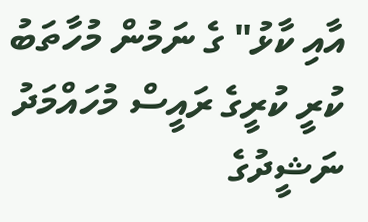އާއި ކާޅު" ގެ ނަމުން މުހާތަބު ކުރީ ކުރީގެ ރައީސް މުހައްމަދު ނަޝީދުގެ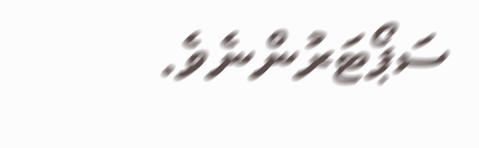ސަޕޯޓަރުންނެވެ.